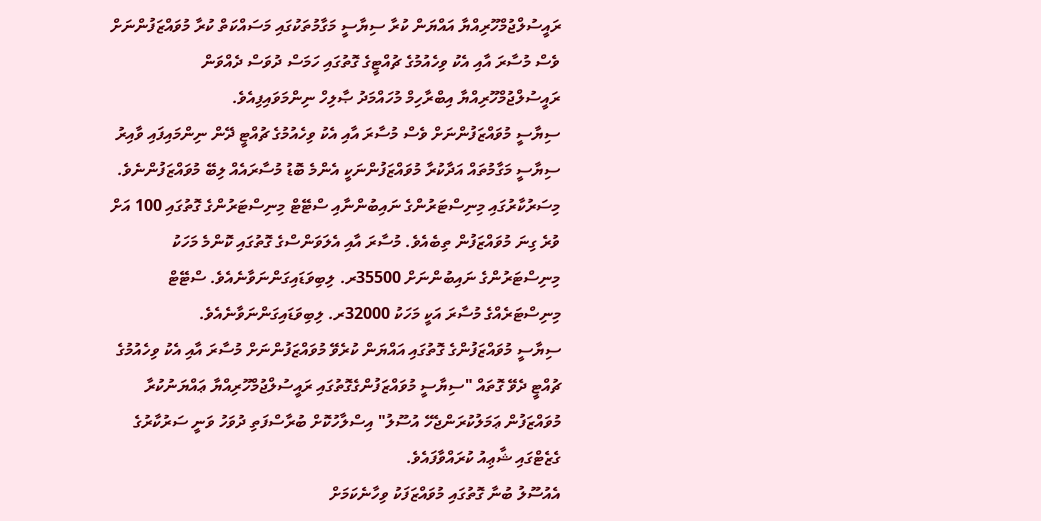ރައީސުލްޖުމްހޫރިއްޔާ އައްޔަން ކުރާ ސިޔާސީ މަގާމުތަކުގައި މަސައްކަތް ކުރާ މުވައްޒަފުންނަށް ވެސް މުސާރަ އާއި އެކު ވިހެއުމުގެ ޗުއްޓީގެ ގޮތުގައި ހަމަސް ދުވަސް ދެއްވަން ރައީސުލްޖުމްހޫރިއްޔާ އިބްރާހިމް މުހައްމަދު ޞާލިހް ނިންމަވައިފިއެވެ.
ސިޔާސީ މުވައްޒަފުންނަށް ވެސް މުސާރަ އާއި އެކު ވިހެއުމުގެ ޗުއްޓީ ދޭން ނިންމައިފައި ވާއިރު ސިޔާސީ މަގާމުތައް އަދާކުރާ މުވައްޒަފުންނަކީ އެންމެ ބޮޑު މުސާރައެއް ލިބޭ މުވައްޒަފުންނެވެ.
މިސަރުކާރުގައި މިނިސްޓަރުންގެ ނައިބުންނާއި ސްޓޭޓް މިނިސްޓަރުންގެ ގޮތުގައި 100 އަށް ވުރެ ގިނަ މުވައްޒަފުން ތިބެއެވެ. މުސާރަ އާއި އެލަވަންސްގެ ގޮތުގައި ކޮންމެ މަހަކު މިނިސްޓަރުންގެ ނައިބުންނަށް 35500ރ. ލިބިވަޑައިގަންނަވާނެއެވެ. ސްޓޭޓް މިނިސްޓަރެއްގެ މުސާރަ އަކީ މަހަކު 32000ރ. ލިބިވަޑައިގަންނަވާނެއެވެ.
ސިޔާސީ މުވައްޒަފުންގެ ގޮތުގައި އައްޔަން ކުރެވޭ މުވައްޒަފުންނަށް މުސާރަ އާއި އެކު ވިހެއުމުގެ ޗުއްޓީ ދެވޭ ގޮތައް "ސިޔާސީ މުވައްޒަފުންގެގޮތުގައި ރައީސުލްޖުމްހޫރިއްޔާ ޢައްޔަނުކުރާ މުވައްޒަފުން ޢަމަލުކުރަންޖެހޭ އުސޫލު" އިސްލާހުކޮށް ބުރާސްފަތި ދުވަހު ވަނީ ސަރުކާރުގެ ގެޒެޓްގައި ޝާޢިއު ކުރައްވާފައެވެ.
އެއުސޫލު ބުނާ ގޮތުގައި މުވައްޒަފަކު ވިހާނެކަމަށް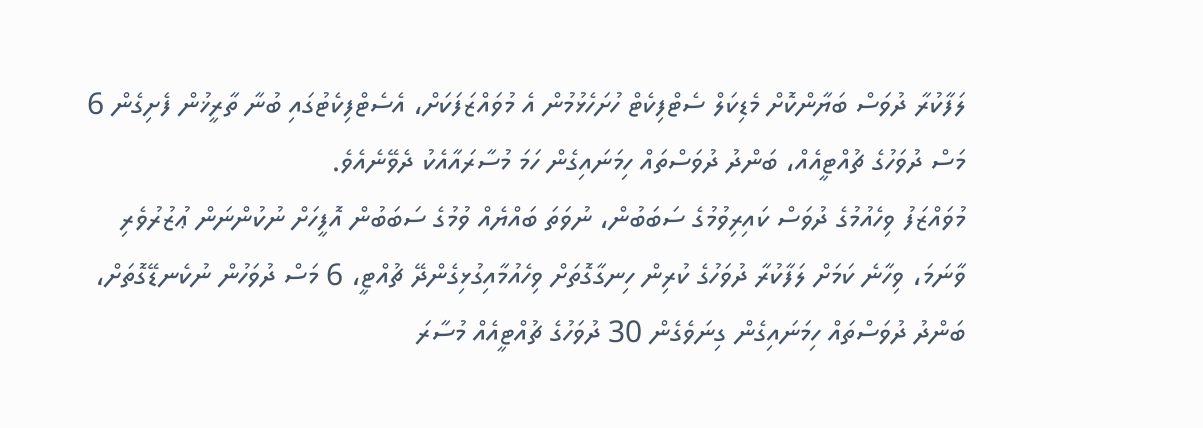ލަފާކުރާ ދުވަސް ބަޔާންކޮށް މެޑިކަލް ސެޓްފިކެޓް ހުށަހެޅުމުން އެ މުވައްޒަފަކަށް، އެސެޓްފިކެޓުގައި ބުނާ ތާރީޚުން ފެށިގެން 6 މަސް ދުވަހުގެ ޗުއްޓީއެއް، ބަންދު ދުވަސްތައް ހިމަނައިގެން ހަމަ މުސާރައާއެކު ދެވޭނެއެވެ.
މުވައްޒަފު ވިހެއުމުގެ ދުވަސް ކައިރިވުމުގެ ސަބަބުން، ނުވަތަ ބައްޔެއް ވުމުގެ ސަބަބުން އޮފީހަށް ނުކުންނަން ޢުޒުރުވެރި ވާނަމަ، ވިހާނެ ކަމަށް ލަފާކުރާ ދުވަހުގެ ކުރިން ހިނގާގޮތަށް ވިހެއުމާއިގުޅިގެންދޭ ޗުއްޓީ، 6 މަސް ދުވަހުން ނުކެނޑޭގޮތަށް، ބަންދު ދުވަސްތައް ހިމަނައިގެން ގިނަވެގެން 30 ދުވަހުގެ ޗުއްޓީއެއް މުސާރަ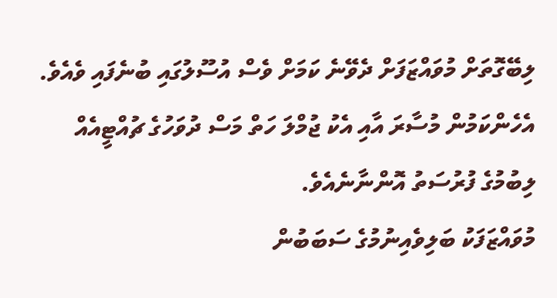ލިބޭގޮތަށް މުވައްޒަފަށް ދެވޭނެ ކަމަށް ވެސް އުސޫލުގައި ބުނެފައި ވެއެވެ.
އެހެންކަމުން މުސާރަ އާއި އެކު ޖުމްލަ ހަތް މަސް ދުވަހުގެ ޗުއްޓީއެއް ލިބުމުގެ ފުރުސަތު އޮންނާނެއެވެ.
މުވައްޒަފަކު ބަލިވެއިނުމުގެ ސަބަބުން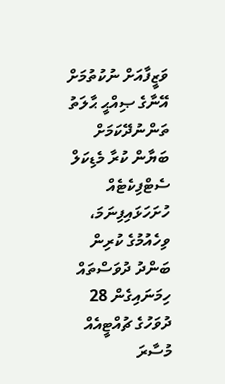ވަޒީފާއަށް ނުކުތުމަށް އޭނާގެ ޞިއްޙީ ޙާލަތު ތަންނުދޭކަމަށް ބަޔާން ކުރާ މެޑިކަލް ސެޓްފިކެޓެއް ހުށަހަޅައިފިނަމަ، ވިހެއުމުގެ ކުރިން ބަންދު ދުވަސްތައް ހިމަނައިގެން 28 ދުވަހުގެ ޗުއްޓީއެއް މުސާރަ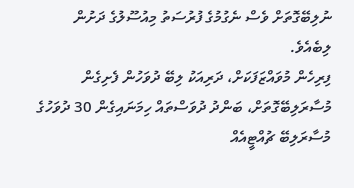ނުލިބޭގޮތަށް ވެސް ނެގުމުގެ ފުރުސަތު މިއުސޫލުގެ ދަށުން ލިބެއެވެ.
ފިރިހެން މުވައްޒަފަކަށް، ދަރިއަކު ލިބޭ ދުވަހުން ފެށިގެން މުސާރަލިބޭގޮތަށް، ބަންދު ދުވަސްތައް ހިމަނައިގެން 30 ދުވަހުގެ މުސާރަލިބޭ ޗުއްޓީއެއް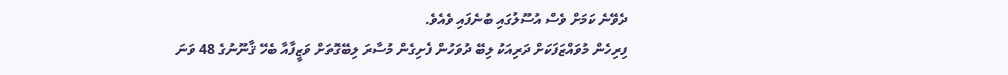ދެވޭނެ ކަމަށް ވެސް އުސޫލުގައި ބުނެފައި ވެއެވެ.
ފިރިހެން މުވައްޒަފަކަށް ދަރިއަކު ލިބޭ ދުވަހުން ފެށިގެން މުސާރަ ލިބޭގޮތަށް ވަޒީފާއާ ބެހޭ ޤާނޫނުގެ 48 ވަނަ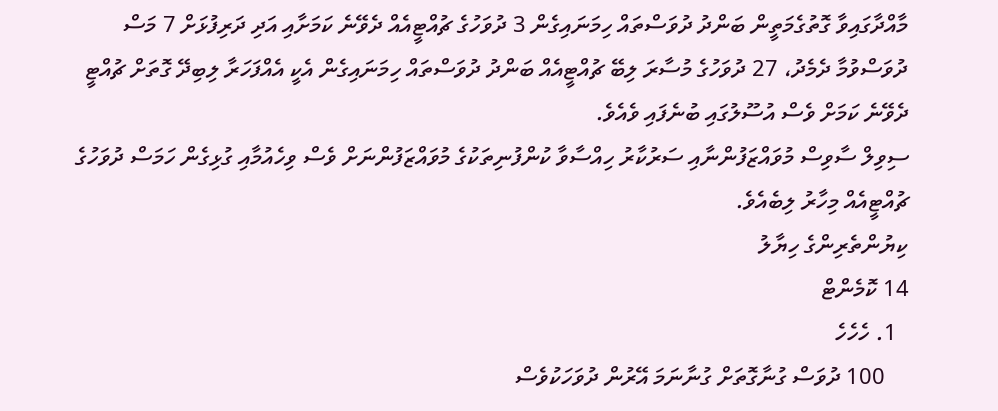މާއްދާގައިވާ ގޮތުގެމަތީން ބަންދު ދުވަސްތައް ހިމަނައިގެން 3 ދުވަހުގެ ޗުއްޓީއެއް ދެވޭނެ ކަމަށާއި އަދި ދަރިފުޅަށް 7 މަސް ދުވަސްވުމާ ދެމެދު، 27 ދުވަހުގެ މުސާރަ ލިބޭ ޗުއްޓީއެއް ބަންދު ދުވަސްތައް ހިމަނައިގެން އެކީ އެއްފަހަރާ ލިބިދޭ ގޮތަށް ޗުއްޓީ ދެވޭނެ ކަމަށް ވެސް އުސޫލުގައި ބުނެފައި ވެއެވެ.
ސިވިލް ސާވިސް މުވައްޒަފުންނާއި ސަރުކާރު ހިއްސާވާ ކުންފުނިތަކުގެ މުވައްޒަފުންނަށް ވެސް ވިހެއުމާއި ގުޅިގެން ހަމަސް ދުވަހުގެ ޗުއްޓީއެއް މިހާރު ލިބެއެވެ.
ކިޔުންތެރިންގެ ހިޔާލު
14 ކޮމެންޓް
  1. ހެހެހެ
    100 ދުވަސް ގުނާގޮތަށް ގުނާނަމަ އޭރުން ދުވަހަކުވެސް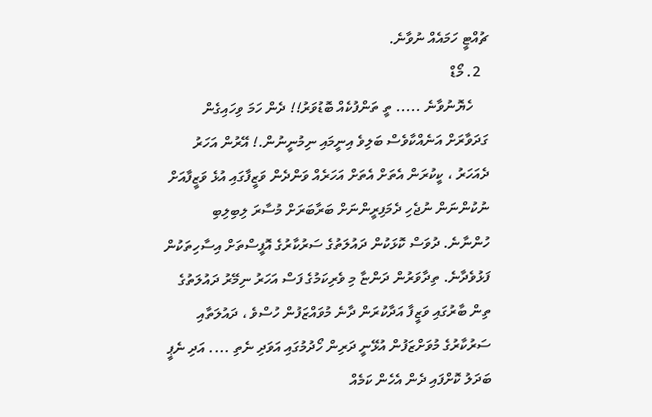ޗުއްޓީ ހަމައެއް ނުވާނެ.
  2. މޯޑް
    ހެޔޮނުވާނެ ..... ތީ ތަންފުކެއް ބޮޑުވަރު!! ދެން ހަމަ ވިހައިގެން ގަދަވާރަށް އަނެއްކާވެސް ބަލިވެ އިނީމައި ނިމުނީނުން.! އޭރުން އަހަރު ދެއަހަރު ، ކީކުރަން އެތަށް އެތަށް އަހަރެއް ވަންދެން ވަޒީފާގައި އުޅެ ވަޒީފާއަށް ނުކުންނަން ނުޖެހި ދެމަފިރީންނަށް ބަރާބަރަށް މުސާރަ ލިބިލިބި ހުންނާނެ. ދުވަސް ކޮޅަކުން ދައުލަތުގެ ސަރުކާރުގެ އޮފީސްތަށް އިސާހިތަކުން ފަޅުވެދާނެ. ތިދާވަރުން ދަންޏާ މި ވެރިކަމުގެ ފަސް އަހަރު ނިމޭރު ދައުލަތުގެ ތިން ބާރުގައި ވަޒީފާ އަދާކުރަން ދާނެ މުވައްޒަފުން ހުސްވެ ، ދައުލަތާއި ސަރުކާރުގެ މުވަށްޒަފުން އުޅޭނީ ދަރިން ހޯދުމުގައި އަވަދި ނެތި .... އަދި ނެޕީ ބަދަލު ކޮށްފައި ދެން އެހެން ކަމެއް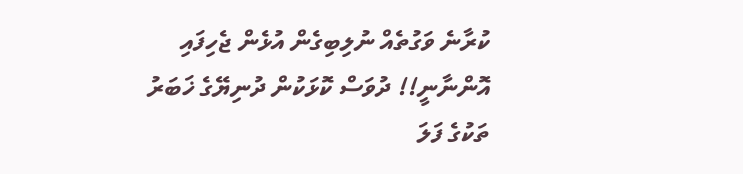ކުރާނެ ވަގުތެއް ނުލިބިގެން އުޅެން ޖެހިފައި އޮންނާނީ!! ދުވަސް ކޮޅަކުން ދުނިޔޭގެ ޚަބަރު ތަކުގެ ފަލަ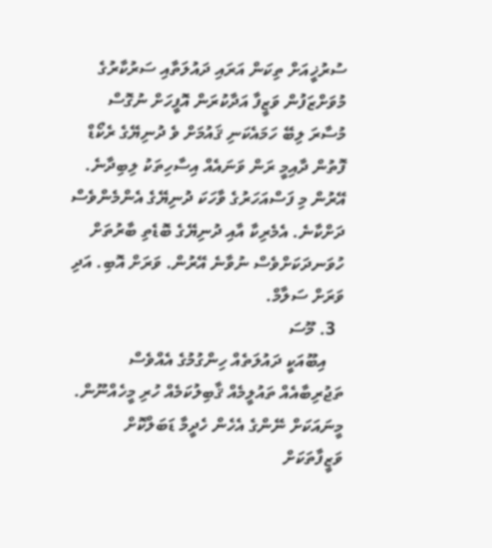ސުރުޚީއަށް ތިކަން އަރައި ދައުލަތާއި ސަރުކާރުގެ މުވަށްޒަފުން ވަޒީފާ އަދާކުރަން އޮފީހަށް ނުގޮސް މުސާރަ ލިބޭ ހަމައެކަނި ޤައުމަށް ވެ ދުނިޔޭގެ ރެކޯޑް ފޮތުން ދާއިމީ ރަން ވަނައެއް އިސާހިތަކު ލިބިދާނެ. އޭރުން މި ފަސްއަހަރުގެ ވާހަކަ ދުނިޔޭގެ އެންމެންވެސް ދަށްކާނެ. އެމެރިކާ އާއި ދުނިޔޭގެ ބޮޑެތި ބާރުތަށް ހުވަނދަކަށްވެސް ނުވާނެ އޭރުން. ވަރަށް އޮބި. އަދި ވަރަށް ސަލާމް.
  3. މޫސަ
    އިބޫއަކީ ދައުލަތެއް ހިންގުމުގެ އެއްވެސް ތަޖުރިބާއެއް ތައުލީމެއް ޤާބިލުކަމެއް ހުރި މީހެއްނޫން. މީނައަކަށް ނޭންގެ އެހެން ހެދީމާ ޑަބަލްކޮށް ވަޒީފާތަކަށް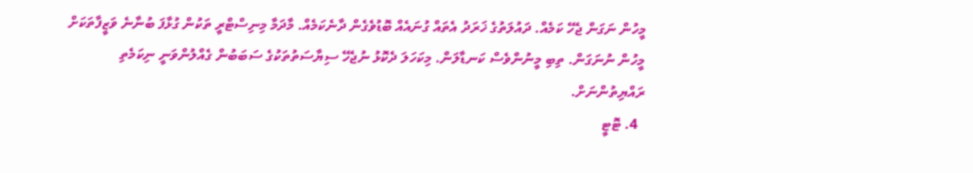މީހުން ނަގަން ޖެހޭ ކަމެއް. ދައުލަތުގެ ޚަރަދު އެތައް ގުނައެއް ބޮޑުވެގެން ދާނެކަމެއް. މާދަމާ މިނިސްޓްރީ ތަކުން ގުޅާފަ ބުނާނެ ވަޒީފާތަކަށް މީހުން ނުނަގަން. ތިބި މީނުންވެސް ކަނޑާލަން. މިކަހަލަ ދެކޮޅު ނުޖެހޭ ސިޔާސަތުތަކުގެ ސަބަބުން ގެއްލުންވަނީ ނިކަމެތި ރައްޔިތުންނަށް.
  4. ޓޮޓީ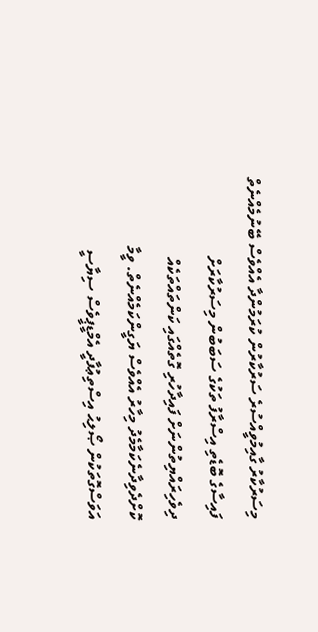މިސަރުކާރު ގާއިމުވީއްސުރެ ސަރުކާރުން ކުރަމުންދާ އެއްވެސް ބޭނުމެއްނެތް ފައިސާގެ ބޮޑެތި އިސްރާފު ތަކުގެ ސަބަބުން މިސަރުކާރަށް ދިވެހިރައްޔިތުންނަށް ފައިދާހުރި ގޮތެއްގައި ކަންތައްތަކެއް ކޮށްދެވިދާނެކަމާމެދު މިހާރު އެއްވެސް ޔަގީންކަމެއްނެތް. ވީމާ އަވަސްގޮތަކުން ޞޯލިޙު އިސްތިޢުފާދީ އެމްޑީޕީވެސް ސިޔާސީ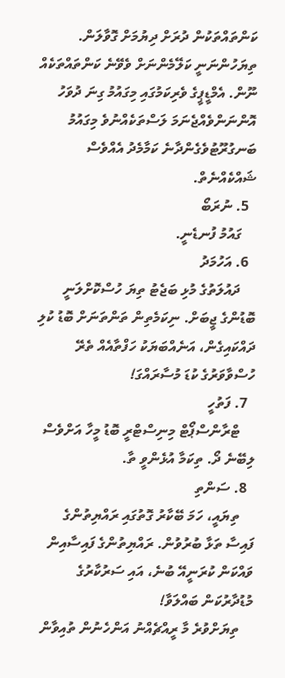ކަންތައްތަކުން ދުރަށް ދިޔުމަށް ގޮވާލަން. ތިޔަހުންނަނީ ކަލޭމެންނަށް ވެވޭނެ ކަންތައްތަކެއް ނޫން. އެމްޑީޕީގެ ވެރިކަމުގައި މިގައުމު ގިނަ ދުވަހު އޮންނަންވެއްޖެނަމަ ލަސްތަކެއްނުވެ މިގައުމު ބަނގުރޫޓުވެގެންދާނެ ކަމާމެދު އެއްވެސް ޝައްކެއްނެތް.
  5. ނުރަބޯ
    ގައުމު ފުނޑެނީ.
  6. އަހުމަދު
    ދައުލަތުގެ މުޅި ބަޖެޓު ތިޔަ ހުސްކޮށްލަނީ ބޮޑުންގެ ޖީބަށް. ނިކަމެތިން ތަންތަނަށް ބޮޑު ކުލި ދައްކައިގެން، އަނެއްބަޔަކު ހަފްތާއެއް ތެރޭ ހުސްވާވަރުގެ ކުޑަ މުސާރައްގަ!
  7. ފަތުހީ
    ޓްރާންސްޕޯޓް މިނިސްޓްރީ ބޮޑު މީހާ އަށްވެސް ލިބޭނެ ދޯ. ތިކަމާ އުޅެންވީ ތާ.
  8. ސަންތި
    ތިޔައީ، ހަމަ ބޭކާރު ގޮތުގައި ރައްޔިތުންގެ ފައިސާ ތަޅާ ބުރުވުން. ރައްޔިތުންގެ ފައިސާއިން ވައްކަން ކުރަނީއޭ ބުނެ، އައި ސަރުކާރުގެ މުޑުދާރުކަން ބައްލަވާ!
    ތިޔަށްވުރެ މާ ރީއްޗެއްނު އަންހެނުން ތުއިވާން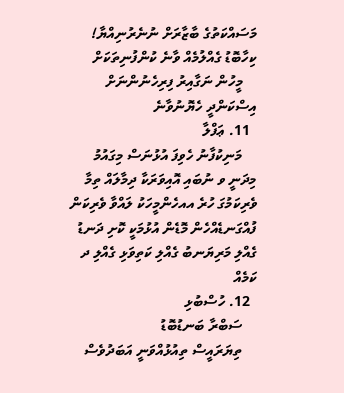މަސައްކަތުގެ ބާޒާރަށް ނުނެރުނިއްޔާ! ކިހާބޮޑު ގެއްލުމެއް ވާނެ ކުންފުނިތަކަށް
    މީހުން ނަގާއިރު ފިރިހެނުންނަށް އިސްކަންދީ ހެޔޮނުވާނެ
  11. ޢަފްލާ
    މަނިކުފާނު ހެވިފަ އުޅުނަސް މިގައުމު މިދަނީ ވ ނުބައި އޮއިވަރަކާ ދިމާލައް ތިމާ ވެރިކަމުގަ ހުރެ އއހެންމީހަކު ލައްވާ ވެރިކަން ފުއްގަނޑެއްހެން މޮޑެން އުޅުމަކީ ކޮށި ދަނޑު ގެއްލި މަރިޔަނބު ގެއްލި ކަތިވަޅި ގެއްލި ދ ކަމެއް
  12. ހުސްބުޅި
    ސަބްރާ ބަނޑުބޮޑު
    ތިޔަރައީސް ތިއުޅުއްވަނީ އަބަދުވެސް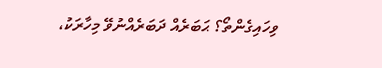ވިހައިގެންތޯ؟ ޙަބަރެއް ދަބަރެއްނުވޭ މިހާރަކު،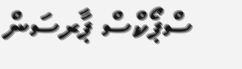ސްޕޯކްސް ޕާރސަން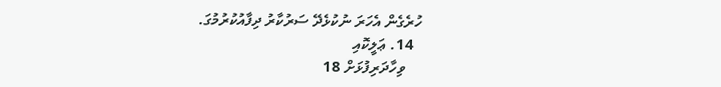ހުރެގެން އެހަރަ ނުކުޅެދޭ ސަރުކާރު ދިފާއުކުރުމުގަ.
  14. ޢަލީކޮއި
    ވިހާދަރިފުޅަށް 18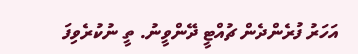އަހަރު ފުރެންދެން ޗުއްޓީ ދޭންވީނު. ތީ ނުކުރެވިފަ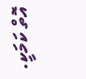އޮތް ކަމަކީ.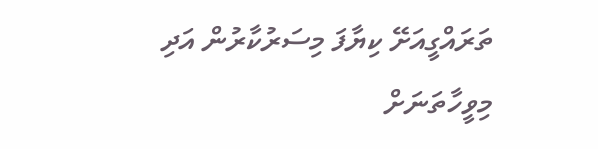ތަރައްގީއަށޭ ކިޔާފަ މިސަރުކާރުން އަދި މިވީހާތަނަށް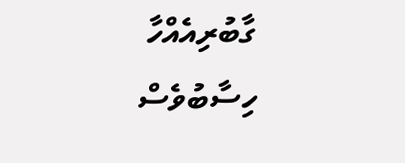ގާބުރިއެއްހާ ހިސާބުވެސް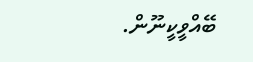ބޭއްވީކީނޫން.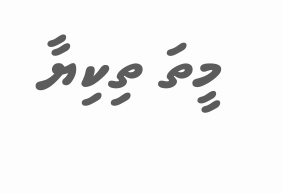މީތަ ތިކިޔާ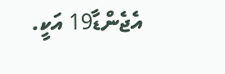އެޖެންޑާ19 އަކީ.